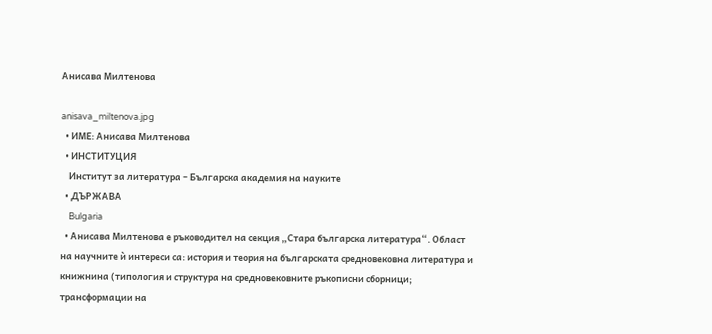Анисава Милтенова

anisava_miltenova.jpg
  • ИМЕ: Анисава Милтенова
  • ИНСТИТУЦИЯ
    Институт за литература – Българска академия на науките
  • ДЪРЖАВА
    Bulgaria
  • Анисава Милтенова е ръководител на секция „Стара българска литература“. Област на научните ѝ интереси са: история и теория на българската средновековна литература и книжнина (типология и структура на средновековните ръкописни сборници; трансформации на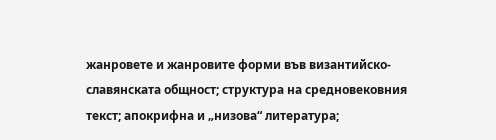жанровете и жанровите форми във византийско-славянската общност; структура на средновековния текст; апокрифна и „низова“ литература;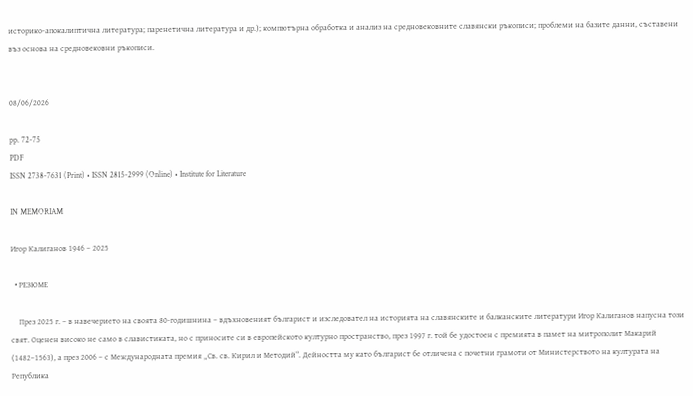историко-апокалиптична литература; паренетична литература и др.); компютърна обработка и анализ на средновековните славянски ръкописи; проблеми на базите данни, съставени въз основа на средновековни ръкописи.


08/06/2026

pp. 72-75
PDF
ISSN 2738-7631 (Print) • ISSN 2815-2999 (Online) • Institute for Literature

IN MEMORIAM

Игор Калиганов 1946 – 2025

  • РЕЗЮМЕ

    През 2025 г. – в навечерието на своята 80-годишнина – вдъхновеният българист и изследовател на историята на славянските и балканските литератури Игор Калиганов напусна този свят. Оценен високо не само в славистиката, но с приносите си в европейското културно пространство, през 1997 г. той бе удостоен с премията в памет на митрополит Макарий (1482–1563), а през 2006 – с Международната премия „Св. св. Кирил и Методий“. Дейността му като българист бе отличена с почетни грамоти от Министерството на културата на Република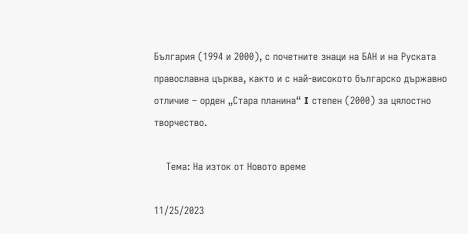България (1994 и 2000), с почетните знаци на БАН и на Руската православна църква, както и с най-високото българско държавно отличие – орден „Стара планина“ I степен (2000) за цялостно творчество.

    Тема: На изток от Новото време

11/25/2023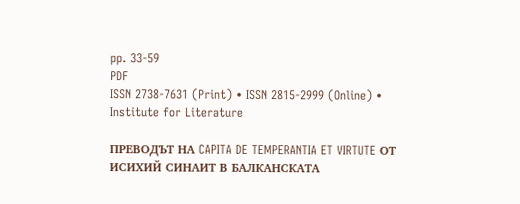pp. 33-59
PDF
ISSN 2738-7631 (Print) • ISSN 2815-2999 (Online) • Institute for Literature

ПРЕВОДЪТ НА CAPITA DE TEMPERANTIA ET VIRTUTE ОТ ИСИХИЙ СИНАИТ В БАЛКАНСКАТА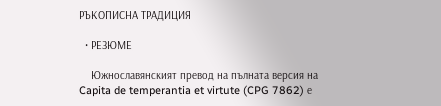РЪКОПИСНА ТРАДИЦИЯ

  • РЕЗЮМЕ

    Южнославянският превод на пълната версия на Capita de temperantia et virtute (CPG 7862) е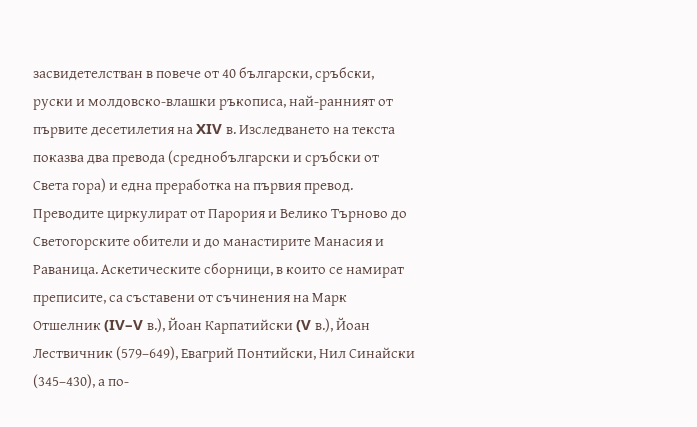засвидетелстван в повече от 40 български, сръбски, руски и молдовско-влашки ръкописа, най-ранният от първите десетилетия на XIV в. Изследването на текста показва два превода (среднобългарски и сръбски от Света гора) и една преработка на първия превод. Преводите циркулират от Парория и Велико Търново до Светогорските обители и до манастирите Манасия и Раваница. Аскетическите сборници, в които се намират преписите, са съставени от съчинения на Марк Отшелник (IV–V в.), Йоан Карпатийски (V в.), Йоан Лествичник (579–649), Евагрий Понтийски, Нил Синайски (345–430), а по-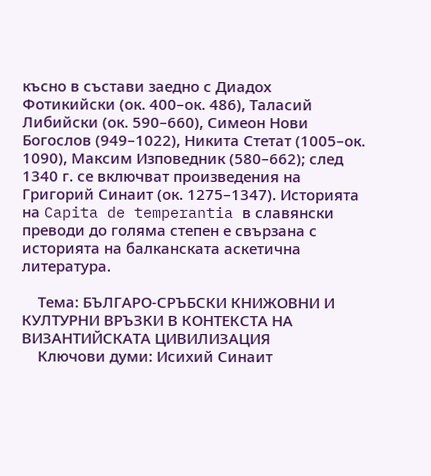късно в състави заедно с Диадох Фотикийски (ок. 400–ок. 486), Таласий Либийски (ок. 590–660), Симеон Нови Богослов (949–1022), Никита Стетат (1005–ок. 1090), Максим Изповедник (580–662); след 1340 г. се включват произведения на Григорий Синаит (ок. 1275–1347). Историята на Capita de temperantia в славянски преводи до голяма степен е свързана с историята на балканската аскетична литература.

    Тема: БЪЛГАРО-СРЪБСКИ КНИЖОВНИ И КУЛТУРНИ ВРЪЗКИ В КОНТЕКСТА НА ВИЗАНТИЙСКАТА ЦИВИЛИЗАЦИЯ
    Ключови думи: Исихий Синаит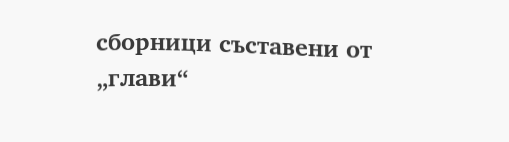сборници съставени от „глави“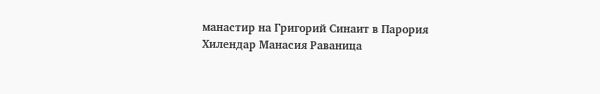манастир на Григорий Синаит в Парория Хилендар Манасия Раваница